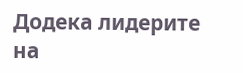Додека лидерите на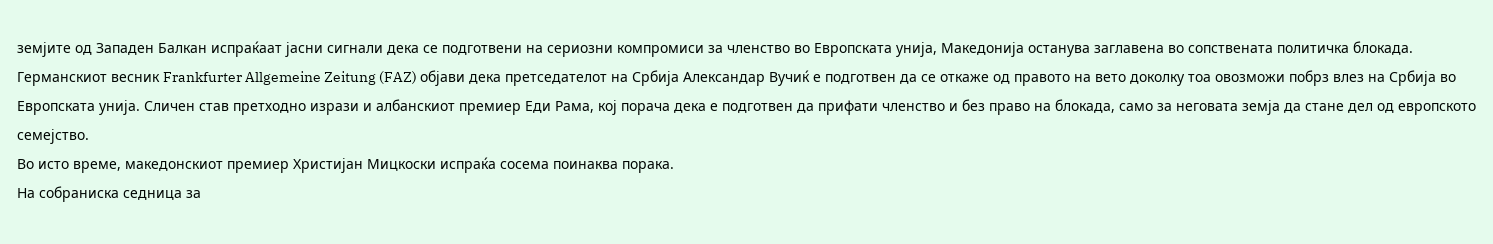земјите од Западен Балкан испраќаат јасни сигнали дека се подготвени на сериозни компромиси за членство во Европската унија, Македонија останува заглавена во сопствената политичка блокада.
Германскиот весник Frankfurter Allgemeine Zeitung (FAZ) објави дека претседателот на Србија Александар Вучиќ е подготвен да се откаже од правото на вето доколку тоа овозможи побрз влез на Србија во Европската унија. Сличен став претходно изрази и албанскиот премиер Еди Рама, кој порача дека е подготвен да прифати членство и без право на блокада, само за неговата земја да стане дел од европското семејство.
Во исто време, македонскиот премиер Христијан Мицкоски испраќа сосема поинаква порака.
На собраниска седница за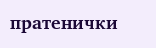пратенички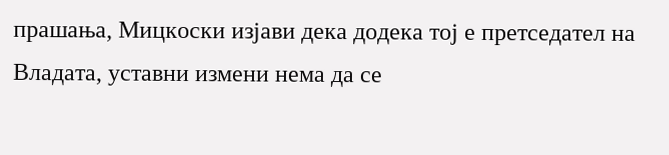прашања, Мицкоски изјави дека додека тој е претседател на Владата, уставни измени нема да се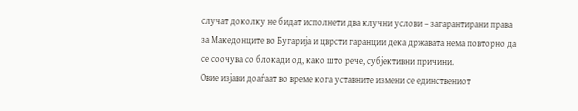случат доколку не бидат исполнети два клучни услови – загарантирани права за Македонците во Бугарија и цврсти гаранции дека државата нема повторно да се соочува со блокади од, како што рече, субјективни причини.
Овие изјави доаѓаат во време кога уставните измени се единствениот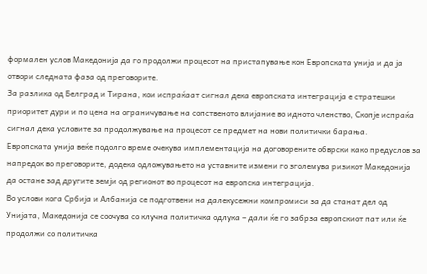формален услов Македонија да го продолжи процесот на пристапување кон Европската унија и да ја отвори следната фаза од преговорите.
За разлика од Белград и Тирана, кои испраќаат сигнал дека европската интеграција е стратешки приоритет дури и по цена на ограничување на сопственото влијание во идното членство, Скопје испраќа сигнал дека условите за продолжување на процесот се предмет на нови политички барања.
Европската унија веќе подолго време очекува имплементација на договорените обврски како предуслов за напредок во преговорите, додека одложувањето на уставните измени го зголемува ризикот Македонија да остане зад другите земји од регионот во процесот на европска интеграција.
Во услови кога Србија и Албанија се подготвени на далекусежни компромиси за да станат дел од Унијата, Македонија се соочува со клучна политичка одлука – дали ќе го забрза европскиот пат или ќе продолжи со политичка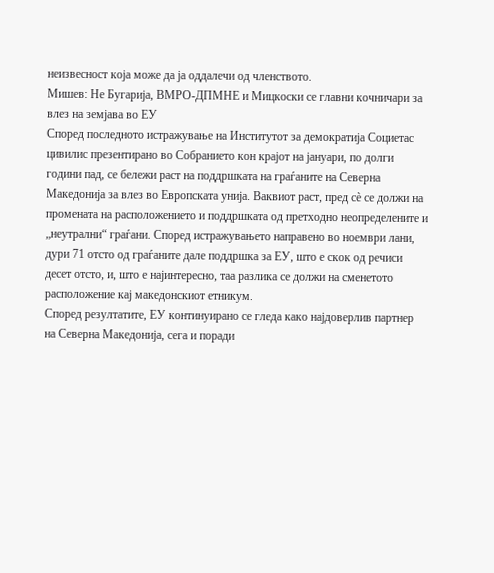неизвесност која може да ја оддалечи од членството.
Мишев: Не Бугарија, ВМРО-ДПМНЕ и Мицкоски се главни кочничари за влез на земјава во ЕУ
Според последното истражување на Институтот за демократија Социетас цивилис презентирано во Сoбранието кон крајот на јануари, по долги години пад, се бележи раст на поддршката на граѓаните на Северна Македонија за влез во Европската унија. Ваквиот раст, пред сè се должи на промената на расположението и поддршката од претходно неопределените и „неутрални“ граѓани. Според истражувањето направено во ноември лани, дури 71 отсто од граѓаните дале поддршка за ЕУ, што е скок од речиси десет отсто, и, што е најинтересно, таа разлика се должи на сменетото расположение кај македонскиот етникум.
Според резултатите, ЕУ континуирано се гледа како најдоверлив партнер на Северна Македонија, сега и поради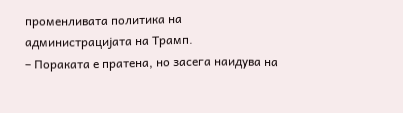променливата политика на администрацијата на Трамп.
– Пораката е пратена, но засега наидува на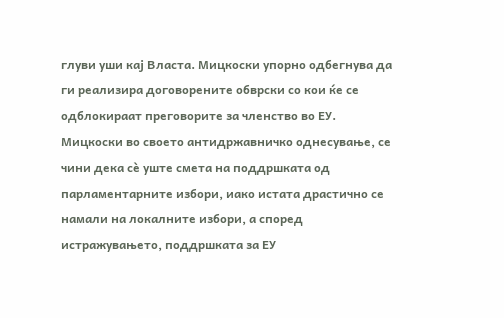глуви уши кај Власта. Мицкоски упорно одбегнува да ги реализира договорените обврски со кои ќе се одблокираат преговорите за членство во ЕУ. Мицкоски во своето антидржавничко однесување, се чини дека сѐ уште смета на поддршката од парламентарните избори, иако истата драстично се намали на локалните избори, а според истражувањето, поддршката за ЕУ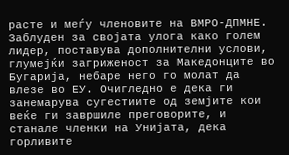расте и меѓу членовите на ВМРО-ДПМНЕ. Заблуден за својата улога како голем лидер, поставува дополнителни услови, глумејќи загриженост за Македонците во Бугарија, небаре него го молат да влезе во ЕУ. Очигледно е дека ги занемарува сугестиите од земјите кои веќе ги завршиле преговорите, и станале членки на Унијата, дека горливите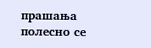прашања полесно се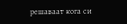решаваат кога си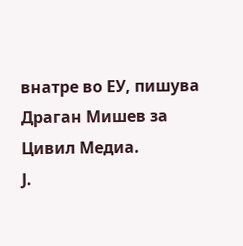внатре во ЕУ, пишува Драган Мишев за Цивил Медиа.
Ј.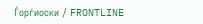Ѓорѓиоски / FRONTLINE